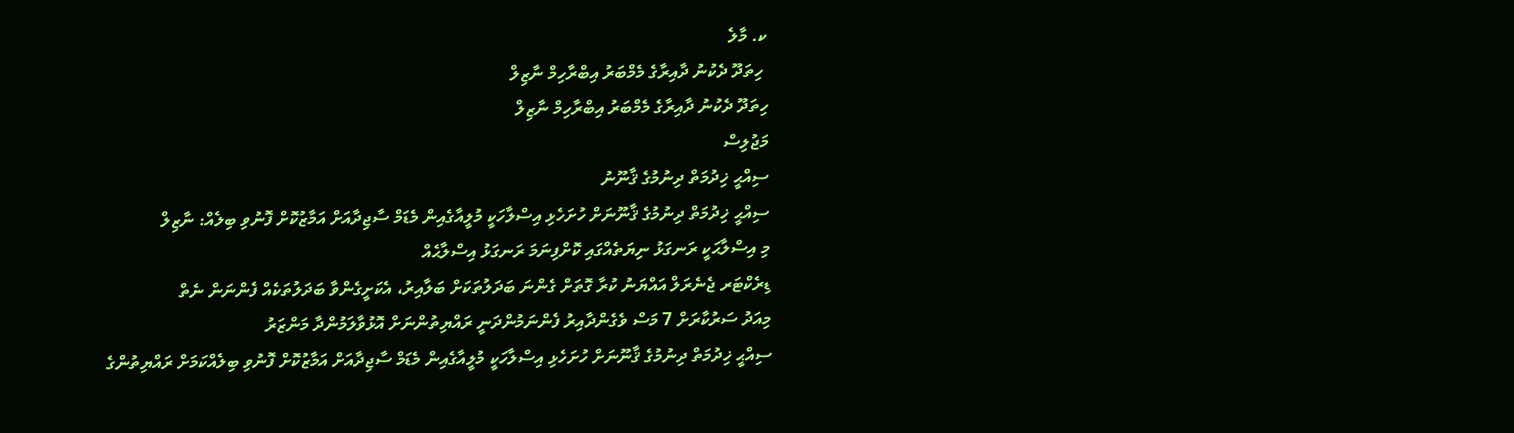ކ. މާލެ
 ހިތަދޫ ދެކުނު ދާއިރާގެ މެމްބަރު އިބްރާހިމް ނާޒިލް
ހިތަދޫ ދެކުނު ދާއިރާގެ މެމްބަރު އިބްރާހިމް ނާޒިލް
މަޖުލިސް
ސިއްޙީ ޚިދުމަތް ދިނުމުގެ ޤާނޫނު
ސިއްޙީ ޚިދުމަތް ދިނުމުގެ ޤާނޫނަށް ހުށަހެޅި އިސްލާހަކީ މުލީއާގެއިން މެޑަމް ސާޖިދާއަށް އަމާޒުކޮށް ފޮނުވި ބިލެއް: ނާޒިލް
މި އިސްލާޙަކީ ރަނގަޅު ނިޔަތެއްގައި ކޮށްފިނަމަ ރަނގަޅު އިސްލާޙެއް
ޑިރެކްޓަރ ޖެނެރަލް އައްޔަނު ކުރާ ގޮތަށް ގެންނަ ބަދަލުތަކަށް ބަލާއިރު، އެކަށީގެންވާ ބަދަލުތަކެއް ފެންނަން ނެތް
މިއަދު ސަރުކާރަށް 7 މަސް ވެގެންދާއިރު ފެންނަމުންދަނީ ރައްޔިތުންނަށް އޮޅުވާލަމުންދާ މަންޒަރު
ސިއްޙީ ޚިދުމަތް ދިނުމުގެ ޤާނޫނަށް ހުށަހެޅި އިސްލާހަކީ މުލީއާގެއިން މެޑަމް ސާޖިދާއަށް އަމާޒުކޮށް ފޮނުވި ބިލެއްކަމަށް ރައްޔިތުންގެ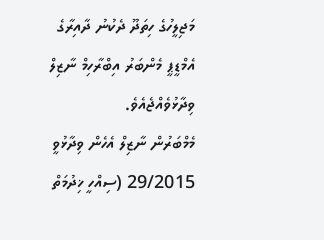މަޖިލީހުގެ ހިތަދޫ ދެކުނު ދާއިރާގެ އެމްޑީޕީ މެންބަރު އިބްރާހިމް ނާޒިލް ވިދާޅުވެއްޖެއެވެ.
މެމްބަރުން ނާޒިލް އެހެން ވިދާޅުވީ 29/2015 (ސިއްހީ ޚިދުމަތް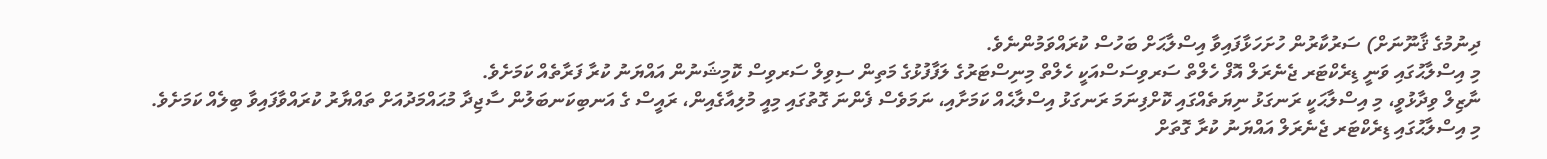ދިނުމުގެ ޤާނޫނަށް) ސަރުކާރުން ހުށަހަޅާފައިވާ އިސްލާޙަށް ބަހުސް ކުރައްވަމުންނެވެ.
މި އިސްލާޙުގައި ވަނީ ޑިރެކްޓަރ ޖެނެރަލް އޮފް ހެލްތް ސަރވިސަސްއަކީ ހެލްތް މިނިސްޓަރުގެ ލަފާފުޅުގެ މަތިން ސިވިލް ސަރވިސް ކޮމިޝަނުން އައްޔަނު ކުރާ ފަރާތެއް ކަމަށެވެ.
ނާޒިލް ވިދާޅުވީ، މި އިސްލާޙަކީ ރަނގަޅު ނިޔަތެއްގައި ކޮށްފިނަމަ ރަނގަޅު އިސްލާޙެއް ކަމަށާއި، ނަމަވެސް ފެންނަ ގޮތުގައި މިއީ މުލިއާގެއިން، ރައީސް ގެ އަނބިކަނބަލުން ސާޖިދާ މުޙައްމަދުއަށް ތައްޔާރު ކުރައްވާފައިވާ ބިލެއް ކަމަށެވެ.
މި އިސްލާޙުގައި ޑިރެކްޓަރ ޖެނެރަލް އައްޔަނު ކުރާ ގޮތަށް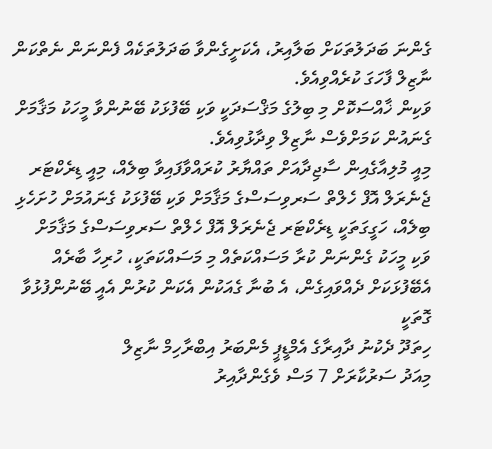ގެންނަ ބަދަލުތަކަށް ބަލާއިރު، އެކަށީގެންވާ ބަދަލުތަކެއް ފެންނަން ނެތްކަން ނާޒިލް ފާހަގަ ކުރެއްވިއެވެ.
ވަކިން ޚާއްސަކޮށް މި ބިލުގެ މަޤްސަދަކީ ވަކި ބޭފުޅަކު ބޭނުންވާ މީހަކު މަޤާމަށް ގެނައުން ކަމަށްވެސް ނާޒިލް ވިދާޅުވިއެވެ.
މިއީ މުލިއާގެއިން ސާޖިދާއަށް ތައްޔާރު ކުރައްވާފައިވާ ބިލެއް، މިއީ ޑިރެކްޓަރ ޖެނެރަލް އޮފް ހެލްތް ސަރވިސަސްގެ މަޤާމަށް ވަކި ބޭފުޅަކު ގެނައުމަށް ހުށަހެޅި ބިލެއް، ހަގީގަތަކީ ޑިރެކްޓަރ ޖެނެރަލް އޮފް ހެލްތް ސަރވިސަސްގެ މަޤާމަށް ވަކި މީހަކު ގެންނަން ކުރާ މަސައްކަތެއް މި މަސައްކަތަކީ، ހުރިހާ ބާރެއް އެބޭފުޅަކަށް ދެއްވައިގެން، އެ ބުނާ ގެއަކުން އެކަން ކުރުން އެއީ ބޭނުންފުޅުވާ ގޮތަކީ
ހިތަދޫ ދެކުނު ދާއިރާގެ އެމްޑީޕީ މެންބަރު އިބްރާހިމް ނާޒިލް
މިއަދު ސަރުކާރަށް 7 މަސް ވެގެންދާއިރު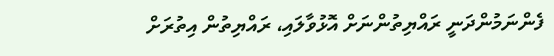ފެންނަމުންދަނީ ރައްޔިތުންނަށް އޮޅުވާލައި، ރައްޔިތުން އިތުރަށް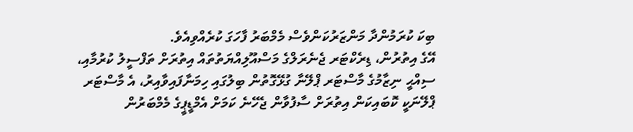ބިކަ ކުރަމުންދާ މަންޒަރުކަންވެސް މެމްބަރު ފާހަގަ ކުރެއްވިއެވެ.
އޭގެ އިތުރުން، ޑިރެކްޓަރ ޖެނެރަލްގެ މަސްއޫލިއްޔަތުތައް އިތުރަށް ތަފްސީލު ކުރުމާއި، ސިއްޙީ ނިޒާމުގެ މާސްޓަރ ޕްލޭނާ ގުޅޭގޮތުން ބިލުގައި ހިމަނާފައިވާއިރު، އެ މާސްޓަރ ޕްލޭނަކީ ކޮބައިކަން އިތުރަށް ސާފުވާން ޖެހޭނެ ކަމަށް އެމްޑީޕީގެ މެމްބަރުން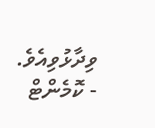ވިދާޅުވިއެވެ.
- ކޮމެންޓް